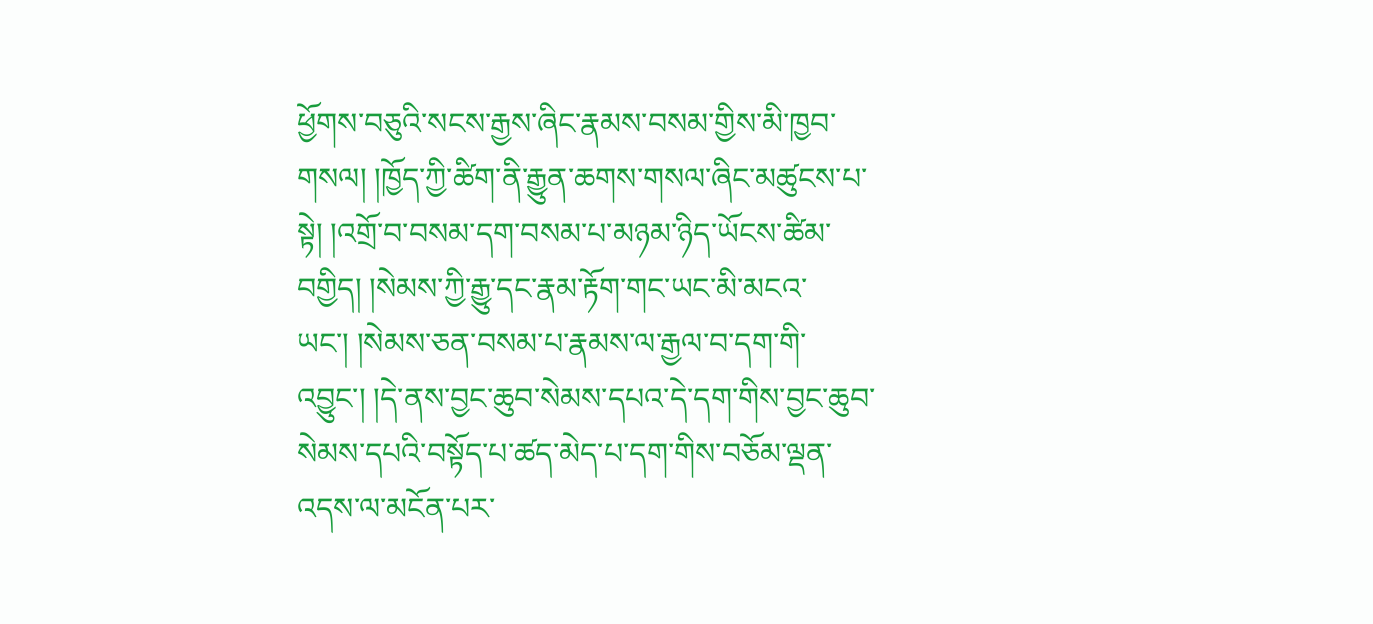ཕྱོགས་བཅུའི་སངས་རྒྱས་ཞིང་རྣམས་བསམ་གྱིས་མི་ཁྱབ་གསལ། །ཁྱོད་ཀྱི་ཚིག་ནི་རྒྱུན་ཆགས་གསལ་ཞིང་མཚུངས་པ་སྟེ། །འགྲོ་བ་བསམ་དག་བསམ་པ་མཉམ་ཉིད་ཡོངས་ཚིམ་བགྱིད། །སེམས་ཀྱི་རྒྱུ་དང་རྣམ་རྟོག་གང་ཡང་མི་མངའ་ཡང་། །སེམས་ཅན་བསམ་པ་རྣམས་ལ་རྒྱལ་བ་དག་གི་འབྱུང་། །དེ་ནས་བྱང་ཆུབ་སེམས་དཔའ་དེ་དག་གིས་བྱང་ཆུབ་སེམས་དཔའི་བསྟོད་པ་ཚད་མེད་པ་དག་གིས་བཅོམ་ལྡན་འདས་ལ་མངོན་པར་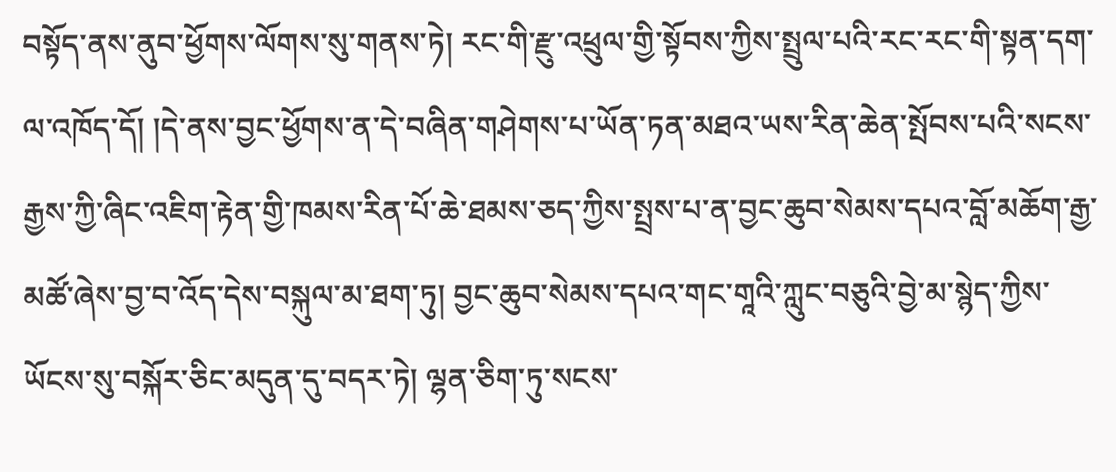བསྟོད་ནས་ནུབ་ཕྱོགས་ལོགས་སུ་གནས་ཏེ། རང་གི་རྫུ་འཕྲུལ་གྱི་སྟོབས་ཀྱིས་སྤྲུལ་པའི་རང་རང་གི་སྟན་དག་ལ་འཁོད་དོ། །དེ་ནས་བྱང་ཕྱོགས་ན་དེ་བཞིན་གཤེགས་པ་ཡོན་ཏན་མཐའ་ཡས་རིན་ཆེན་སྤོབས་པའི་སངས་རྒྱས་ཀྱི་ཞིང་འཇིག་རྟེན་གྱི་ཁམས་རིན་པོ་ཆེ་ཐམས་ཅད་ཀྱིས་སྤྲས་པ་ན་བྱང་ཆུབ་སེམས་དཔའ་བློ་མཆོག་རྒྱ་མཚོ་ཞེས་བྱ་བ་འོད་དེས་བསྐུལ་མ་ཐག་ཏུ། བྱང་ཆུབ་སེམས་དཔའ་གང་གཱའི་ཀླུང་བཅུའི་བྱེ་མ་སྙེད་ཀྱིས་ཡོངས་སུ་བསྐོར་ཅིང་མདུན་དུ་བདར་ཏེ། ལྷན་ཅིག་ཏུ་སངས་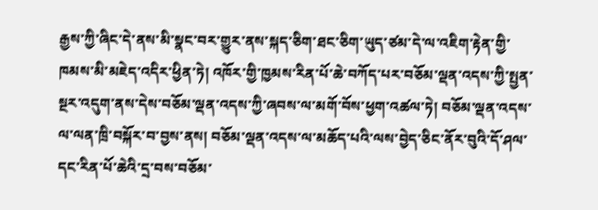རྒྱས་ཀྱི་ཞིང་དེ་ནས་མི་སྣང་བར་གྱུར་ནས་སྐད་ཅིག་ཐང་ཅིག་ཡུད་ཙམ་དེ་ལ་འཇིག་རྟེན་གྱི་ཁམས་མི་མཇེད་འདིར་ཕྱིན་ཏེ། འཁོར་གྱི་ཁྱམས་རིན་པོ་ཆེ་བཀོད་པར་བཅོམ་ལྡན་འདས་ཀྱི་སྤྱན་སྔར་འདུག་ནས་དེས་བཅོམ་ལྡན་འདས་ཀྱི་ཞབས་ལ་མགོ་བོས་ཕྱག་འཚལ་ཏེ། བཅོམ་ལྡན་འདས་ལ་ལན་ཁྲི་བསྐོར་བ་བྱས་ནས། བཅོམ་ལྡན་འདས་ལ་མཆོད་པའི་ལས་བྱེད་ཅིང་ནོར་བུའི་དོ་ཤལ་དང་རིན་པོ་ཆེའི་དྲ་བས་བཅོམ་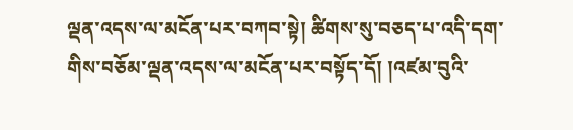ལྡན་འདས་ལ་མངོན་པར་བཀབ་སྟེ། ཚིགས་སུ་བཅད་པ་འདི་དག་གིས་བཅོམ་ལྡན་འདས་ལ་མངོན་པར་བསྟོད་དོ། །འཛམ་བུའི་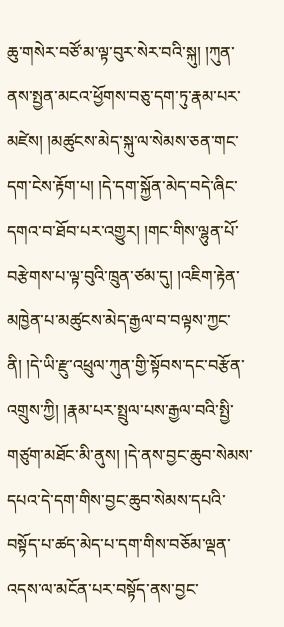ཆུ་གསེར་བཙོ་མ་ལྟ་བུར་སེར་བའི་སྐུ། །ཀུན་ནས་སྤྱན་མངའ་ཕྱོགས་བཅུ་དག་ཏུ་རྣམ་པར་མཛེས། །མཚུངས་མེད་སྐུ་ལ་སེམས་ཅན་གང་དག་ངེས་རྟོག་པ། །དེ་དག་སྐྱོན་མེད་བདེ་ཞིང་དགའ་བ་ཐོབ་པར་འགྱུར། །གང་གིས་ལྷུན་པོ་བརྩེགས་པ་ལྟ་བུའི་ཁྲུན་ཙམ་དུ། །འཇིག་རྟེན་མཁྱེན་པ་མཚུངས་མེད་རྒྱལ་བ་བལྟས་ཀྱང་ནི། །དེ་ཡི་རྫུ་འཕྲུལ་ཀུན་གྱི་སྟོབས་དང་བརྩོན་འགྲུས་ཀྱི། །རྣམ་པར་སྤྲུལ་པས་རྒྱལ་བའི་སྤྱི་གཙུག་མཐོང་མི་ནུས། །དེ་ནས་བྱང་ཆུབ་སེམས་དཔའ་དེ་དག་གིས་བྱང་ཆུབ་སེམས་དཔའི་བསྟོད་པ་ཚད་མེད་པ་དག་གིས་བཅོམ་ལྡན་འདས་ལ་མངོན་པར་བསྟོད་ནས་བྱང་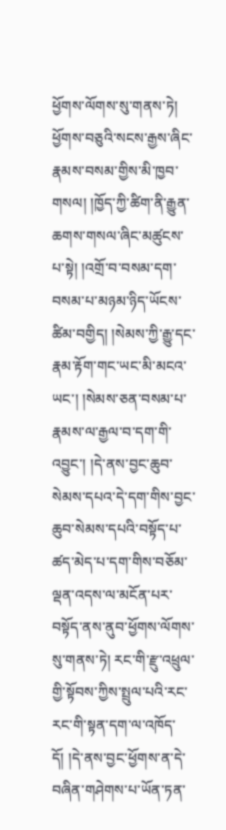ཕྱོགས་ལོགས་སུ་གནས་ཏེ།
ཕྱོགས་བཅུའི་སངས་རྒྱས་ཞིང་རྣམས་བསམ་གྱིས་མི་ཁྱབ་གསལ། །ཁྱོད་ཀྱི་ཚིག་ནི་རྒྱུན་ཆགས་གསལ་ཞིང་མཚུངས་པ་སྟེ། །འགྲོ་བ་བསམ་དག་བསམ་པ་མཉམ་ཉིད་ཡོངས་ཚིམ་བགྱིད། །སེམས་ཀྱི་རྒྱུ་དང་རྣམ་རྟོག་གང་ཡང་མི་མངའ་ཡང་། །སེམས་ཅན་བསམ་པ་རྣམས་ལ་རྒྱལ་བ་དག་གི་འབྱུང་། །དེ་ནས་བྱང་ཆུབ་སེམས་དཔའ་དེ་དག་གིས་བྱང་ཆུབ་སེམས་དཔའི་བསྟོད་པ་ཚད་མེད་པ་དག་གིས་བཅོམ་ལྡན་འདས་ལ་མངོན་པར་བསྟོད་ནས་ནུབ་ཕྱོགས་ལོགས་སུ་གནས་ཏེ། རང་གི་རྫུ་འཕྲུལ་གྱི་སྟོབས་ཀྱིས་སྤྲུལ་པའི་རང་རང་གི་སྟན་དག་ལ་འཁོད་དོ། །དེ་ནས་བྱང་ཕྱོགས་ན་དེ་བཞིན་གཤེགས་པ་ཡོན་ཏན་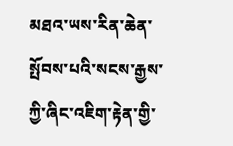མཐའ་ཡས་རིན་ཆེན་སྤོབས་པའི་སངས་རྒྱས་ཀྱི་ཞིང་འཇིག་རྟེན་གྱི་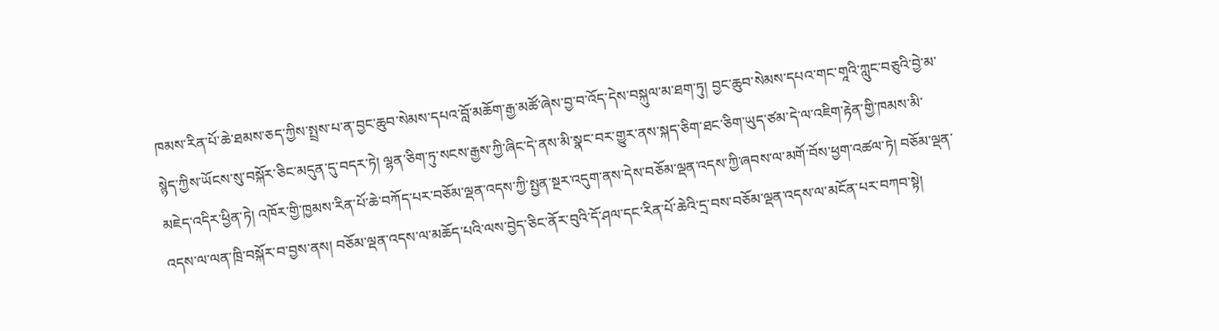ཁམས་རིན་པོ་ཆེ་ཐམས་ཅད་ཀྱིས་སྤྲས་པ་ན་བྱང་ཆུབ་སེམས་དཔའ་བློ་མཆོག་རྒྱ་མཚོ་ཞེས་བྱ་བ་འོད་དེས་བསྐུལ་མ་ཐག་ཏུ། བྱང་ཆུབ་སེམས་དཔའ་གང་གཱའི་ཀླུང་བཅུའི་བྱེ་མ་སྙེད་ཀྱིས་ཡོངས་སུ་བསྐོར་ཅིང་མདུན་དུ་བདར་ཏེ། ལྷན་ཅིག་ཏུ་སངས་རྒྱས་ཀྱི་ཞིང་དེ་ནས་མི་སྣང་བར་གྱུར་ནས་སྐད་ཅིག་ཐང་ཅིག་ཡུད་ཙམ་དེ་ལ་འཇིག་རྟེན་གྱི་ཁམས་མི་མཇེད་འདིར་ཕྱིན་ཏེ། འཁོར་གྱི་ཁྱམས་རིན་པོ་ཆེ་བཀོད་པར་བཅོམ་ལྡན་འདས་ཀྱི་སྤྱན་སྔར་འདུག་ནས་དེས་བཅོམ་ལྡན་འདས་ཀྱི་ཞབས་ལ་མགོ་བོས་ཕྱག་འཚལ་ཏེ། བཅོམ་ལྡན་འདས་ལ་ལན་ཁྲི་བསྐོར་བ་བྱས་ནས། བཅོམ་ལྡན་འདས་ལ་མཆོད་པའི་ལས་བྱེད་ཅིང་ནོར་བུའི་དོ་ཤལ་དང་རིན་པོ་ཆེའི་དྲ་བས་བཅོམ་ལྡན་འདས་ལ་མངོན་པར་བཀབ་སྟེ།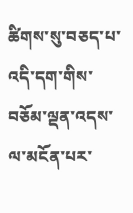ཚིགས་སུ་བཅད་པ་འདི་དག་གིས་བཅོམ་ལྡན་འདས་ལ་མངོན་པར་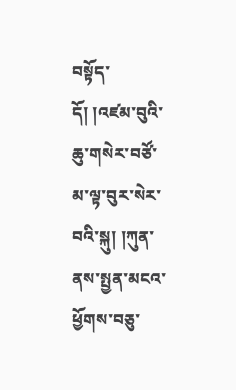བསྟོད་དོ། །འཛམ་བུའི་ཆུ་གསེར་བཙོ་མ་ལྟ་བུར་སེར་བའི་སྐུ། །ཀུན་ནས་སྤྱན་མངའ་ཕྱོགས་བཅུ་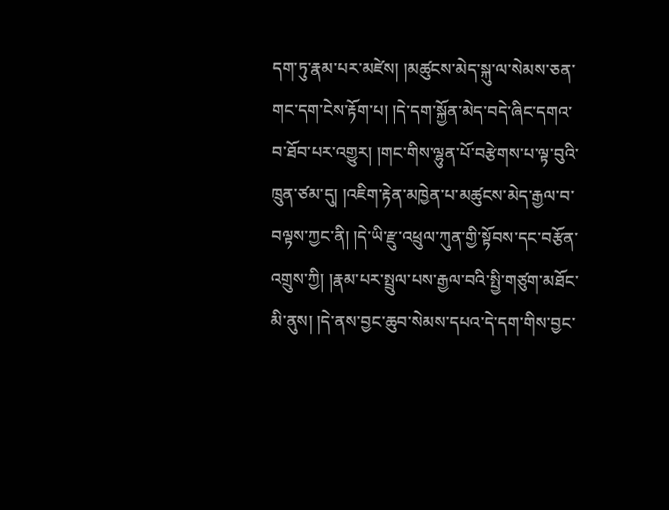དག་ཏུ་རྣམ་པར་མཛེས། །མཚུངས་མེད་སྐུ་ལ་སེམས་ཅན་གང་དག་ངེས་རྟོག་པ། །དེ་དག་སྐྱོན་མེད་བདེ་ཞིང་དགའ་བ་ཐོབ་པར་འགྱུར། །གང་གིས་ལྷུན་པོ་བརྩེགས་པ་ལྟ་བུའི་ཁྲུན་ཙམ་དུ། །འཇིག་རྟེན་མཁྱེན་པ་མཚུངས་མེད་རྒྱལ་བ་བལྟས་ཀྱང་ནི། །དེ་ཡི་རྫུ་འཕྲུལ་ཀུན་གྱི་སྟོབས་དང་བརྩོན་འགྲུས་ཀྱི། །རྣམ་པར་སྤྲུལ་པས་རྒྱལ་བའི་སྤྱི་གཙུག་མཐོང་མི་ནུས། །དེ་ནས་བྱང་ཆུབ་སེམས་དཔའ་དེ་དག་གིས་བྱང་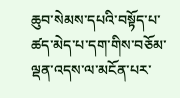ཆུབ་སེམས་དཔའི་བསྟོད་པ་ཚད་མེད་པ་དག་གིས་བཅོམ་ལྡན་འདས་ལ་མངོན་པར་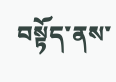བསྟོད་ནས་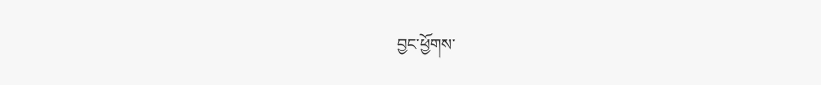བྱང་ཕྱོགས་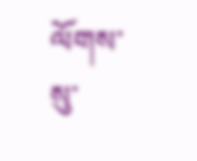ལོགས་སུ་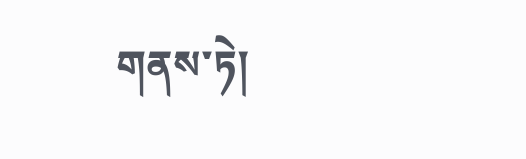གནས་ཏེ།